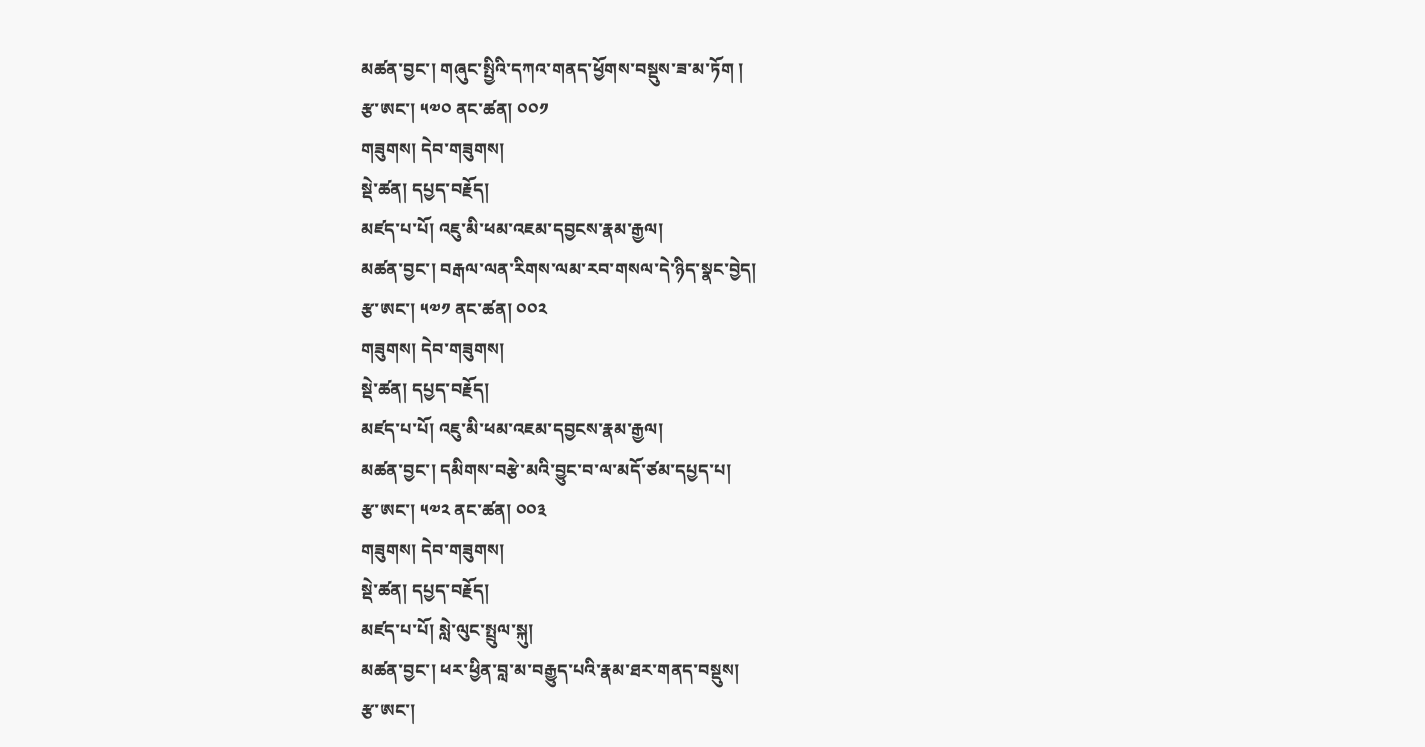མཚན་བྱང་། གཞུང་སྤྱིའི་དཀའ་གནད་ཕྱོགས་བསྡུས་ཟ་མ་ཏོག །
རྩ་ཨང་། ༥༧༠ ནང་ཚན། ༠༠༡
གཟུགས། དེབ་གཟུགས།
སྡེ་ཚན། དཔྱད་བརྗོད།
མཛད་པ་པོ། འཇུ་མི་ཕམ་འཇམ་དབྱངས་རྣམ་རྒྱལ།
མཚན་བྱང་། བརྒལ་ལན་རིགས་ལམ་རབ་གསལ་དེ་ཉིད་སྣང་བྱེད།
རྩ་ཨང་། ༥༧༡ ནང་ཚན། ༠༠༢
གཟུགས། དེབ་གཟུགས།
སྡེ་ཚན། དཔྱད་བརྗོད།
མཛད་པ་པོ། འཇུ་མི་ཕམ་འཇམ་དབྱངས་རྣམ་རྒྱལ།
མཚན་བྱང་། དམིགས་བརྩེ་མའི་བྱུང་བ་ལ་མདོ་ཙམ་དཔྱད་པ།
རྩ་ཨང་། ༥༧༢ ནང་ཚན། ༠༠༣
གཟུགས། དེབ་གཟུགས།
སྡེ་ཚན། དཔྱད་བརྗོད།
མཛད་པ་པོ། སླེ་ལུང་སྤྲུལ་སྐུ།
མཚན་བྱང་། ཕར་ཕྱིན་བླ་མ་བརྒྱུད་པའི་རྣམ་ཐར་གནད་བསྡུས།
རྩ་ཨང་།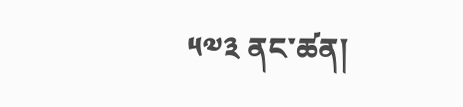༥༧༣ ནང་ཚན།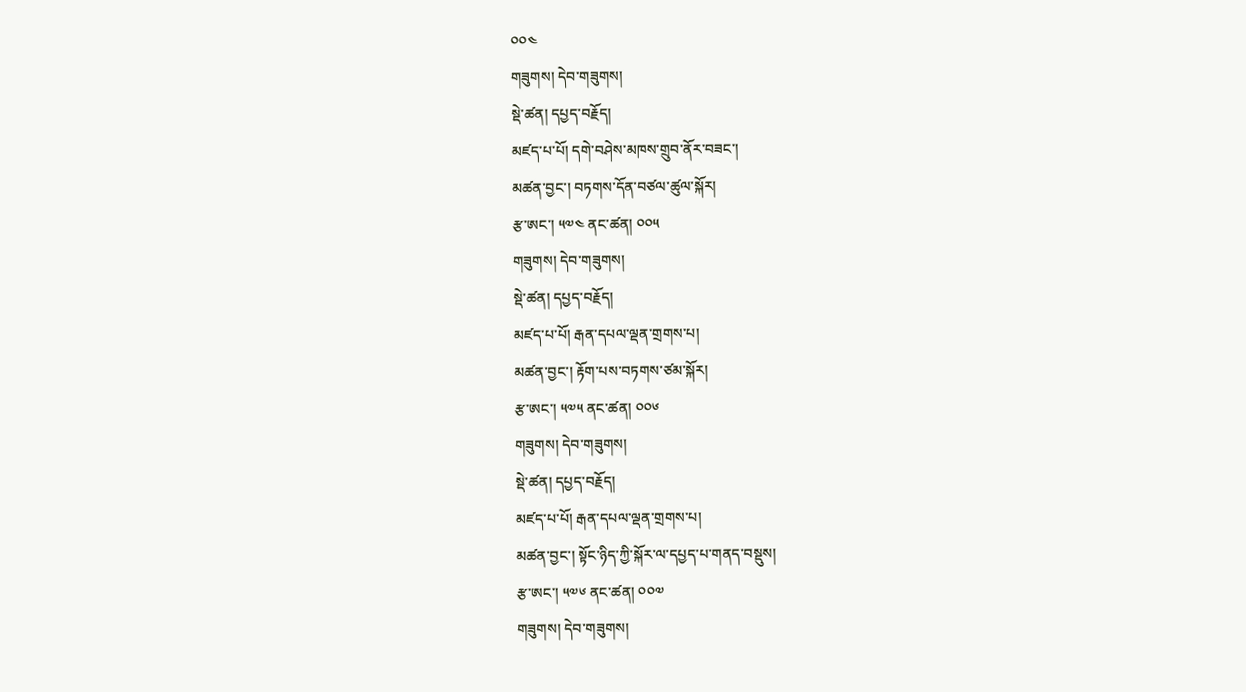༠༠༤
གཟུགས། དེབ་གཟུགས།
སྡེ་ཚན། དཔྱད་བརྗོད།
མཛད་པ་པོ། དགེ་བཤེས་མཁས་གྲུབ་ནོར་བཟང་།
མཚན་བྱང་། བཏགས་དོན་བཙལ་ཚུལ་སྐོར།
རྩ་ཨང་། ༥༧༤ ནང་ཚན། ༠༠༥
གཟུགས། དེབ་གཟུགས།
སྡེ་ཚན། དཔྱད་བརྗོད།
མཛད་པ་པོ། རྒན་དཔལ་ལྡན་གྲགས་པ།
མཚན་བྱང་། རྟོག་པས་བཏགས་ཙམ་སྐོར།
རྩ་ཨང་། ༥༧༥ ནང་ཚན། ༠༠༦
གཟུགས། དེབ་གཟུགས།
སྡེ་ཚན། དཔྱད་བརྗོད།
མཛད་པ་པོ། རྒན་དཔལ་ལྡན་གྲགས་པ།
མཚན་བྱང་། སྟོང་ཉིད་ཀྱི་སྐོར་ལ་དཔྱད་པ་གནད་བསྡུས།
རྩ་ཨང་། ༥༧༦ ནང་ཚན། ༠༠༧
གཟུགས། དེབ་གཟུགས།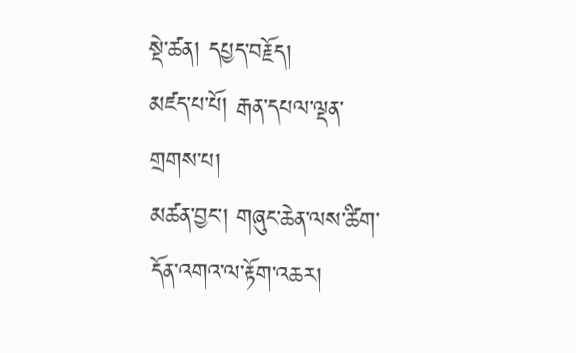སྡེ་ཚན། དཔྱད་བརྗོད།
མཛད་པ་པོ། རྒན་དཔལ་ལྡན་གྲགས་པ།
མཚན་བྱང་། གཞུང་ཆེན་ལས་ཚིག་དོན་འགའ་ལ་རྟོག་འཆར།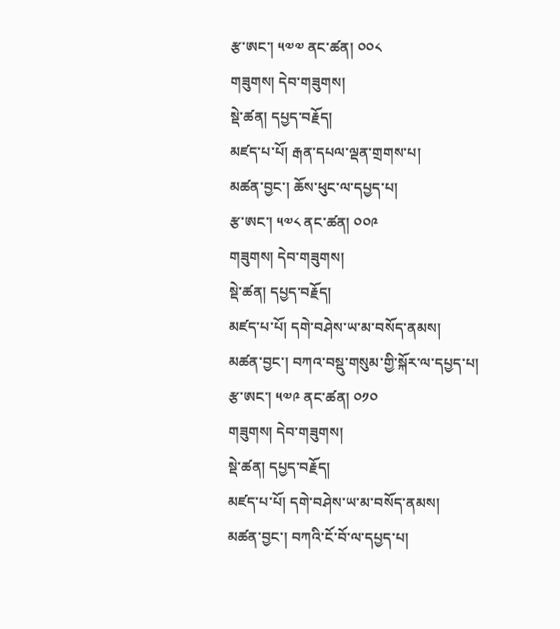རྩ་ཨང་། ༥༧༧ ནང་ཚན། ༠༠༨
གཟུགས། དེབ་གཟུགས།
སྡེ་ཚན། དཔྱད་བརྗོད།
མཛད་པ་པོ། རྒན་དཔལ་ལྡན་གྲགས་པ།
མཚན་བྱང་། ཆོས་ཕུང་ལ་དཔྱད་པ།
རྩ་ཨང་། ༥༧༨ ནང་ཚན། ༠༠༩
གཟུགས། དེབ་གཟུགས།
སྡེ་ཚན། དཔྱད་བརྗོད།
མཛད་པ་པོ། དགེ་བཤེས་ཡ་མ་བསོད་ནམས།
མཚན་བྱང་། བཀའ་བསྡུ་གསུམ་གྱི་སྐོར་ལ་དཔྱད་པ།
རྩ་ཨང་། ༥༧༩ ནང་ཚན། ༠༡༠
གཟུགས། དེབ་གཟུགས།
སྡེ་ཚན། དཔྱད་བརྗོད།
མཛད་པ་པོ། དགེ་བཤེས་ཡ་མ་བསོད་ནམས།
མཚན་བྱང་། བཀའི་ངོ་བོ་ལ་དཔྱད་པ།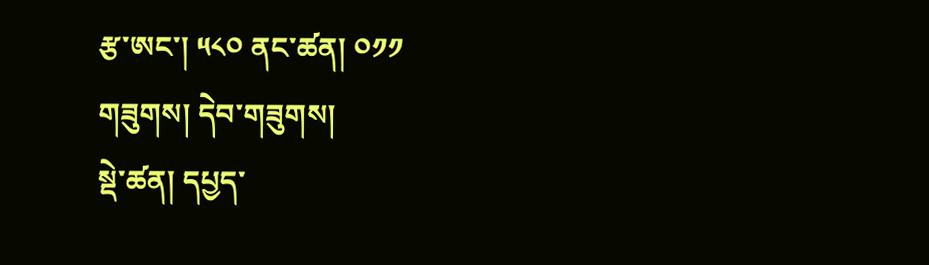རྩ་ཨང་། ༥༨༠ ནང་ཚན། ༠༡༡
གཟུགས། དེབ་གཟུགས།
སྡེ་ཚན། དཔྱད་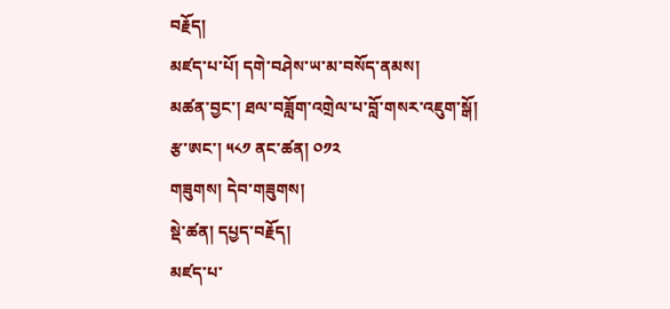བརྗོད།
མཛད་པ་པོ། དགེ་བཤེས་ཡ་མ་བསོད་ནམས།
མཚན་བྱང་། ཐལ་བཟློག་འགྲེལ་པ་བློ་གསར་འཇུག་སྒོ།
རྩ་ཨང་། ༥༨༡ ནང་ཚན། ༠༡༢
གཟུགས། དེབ་གཟུགས།
སྡེ་ཚན། དཔྱད་བརྗོད།
མཛད་པ་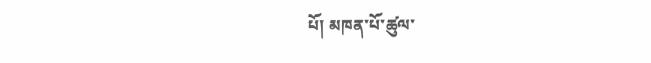པོ། མཁན་པོ་ཚུལ་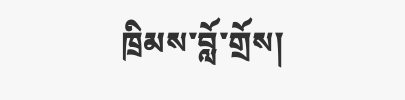ཁྲིམས་བློ་གྲོས།